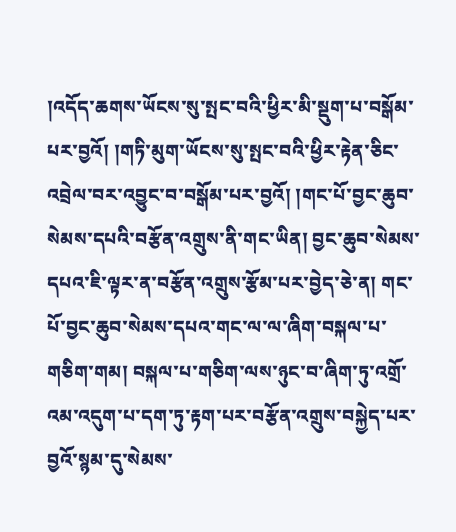།འདོད་ཆགས་ཡོངས་སུ་སྤང་བའི་ཕྱིར་མི་སྡུག་པ་བསྒོམ་པར་བྱའོ། །གཏི་མུག་ཡོངས་སུ་སྤང་བའི་ཕྱིར་རྟེན་ཅིང་འབྲེལ་བར་འབྱུང་བ་བསྒོམ་པར་བྱའོ། །གང་པོ་བྱང་ཆུབ་སེམས་དཔའི་བརྩོན་འགྲུས་ནི་གང་ཡིན། བྱང་ཆུབ་སེམས་དཔའ་ཇི་ལྟར་ན་བརྩོན་འགྲུས་རྩོམ་པར་བྱེད་ཅེ་ན། གང་པོ་བྱང་ཆུབ་སེམས་དཔའ་གང་ལ་ལ་ཞིག་བསྐལ་པ་གཅིག་གམ། བསྐལ་པ་གཅིག་ལས་ཉུང་བ་ཞིག་ཏུ་འགྲོ་འམ་འདུག་པ་དག་ཏུ་རྟག་པར་བརྩོན་འགྲུས་བསྐྱེད་པར་བྱའོ་སྙམ་དུ་སེམས་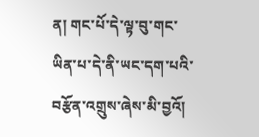ན། གང་པོ་དེ་ལྟ་བུ་གང་ཡིན་པ་དེ་ནི་ཡང་དག་པའི་བརྩོན་འགྲུས་ཞེས་མི་བྱའོ།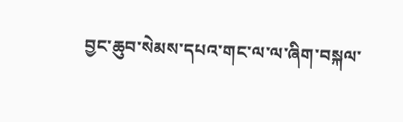བྱང་ཆུབ་སེམས་དཔའ་གང་ལ་ལ་ཞིག་བསྐལ་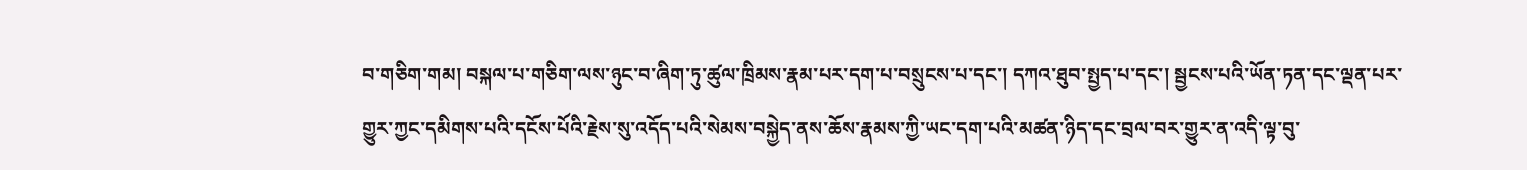བ་གཅིག་གམ། བསྐལ་པ་གཅིག་ལས་ཉུང་བ་ཞིག་ཏུ་ཚུལ་ཁྲིམས་རྣམ་པར་དག་པ་བསྲུངས་པ་དང་། དཀའ་ཐུབ་སྤྱད་པ་དང་། སྦྱངས་པའི་ཡོན་ཏན་དང་ལྡན་པར་གྱུར་ཀྱང་དམིགས་པའི་དངོས་པོའི་རྗེས་སུ་འདོད་པའི་སེམས་བསྐྱེད་ནས་ཆོས་རྣམས་ཀྱི་ཡང་དག་པའི་མཚན་ཉིད་དང་བྲལ་བར་གྱུར་ན་འདི་ལྟ་བུ་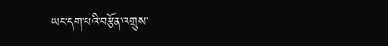ཡང་དག་པའི་བརྩོན་འགྲུས་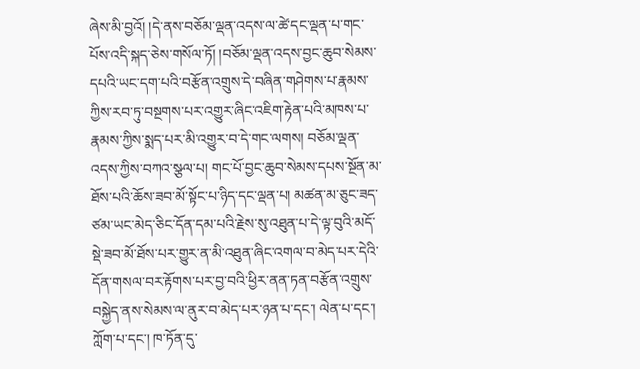ཞེས་མི་བྱའོ། །དེ་ནས་བཅོམ་ལྡན་འདས་ལ་ཚེ་དང་ལྡན་པ་གང་པོས་འདི་སྐད་ཅེས་གསོལ་ཏོ། །བཅོམ་ལྡན་འདས་བྱང་ཆུབ་སེམས་དཔའི་ཡང་དག་པའི་བརྩོན་འགྲུས་དེ་བཞིན་གཤེགས་པ་རྣམས་ཀྱིས་རབ་ཏུ་བསྔགས་པར་འགྱུར་ཞིང་འཇིག་རྟེན་པའི་མཁས་པ་རྣམས་ཀྱིས་སྨད་པར་མི་འགྱུར་བ་དེ་གང་ལགས། བཅོམ་ལྡན་འདས་ཀྱིས་བཀའ་སྩལ་པ། གང་པོ་བྱང་ཆུབ་སེམས་དཔས་སྔོན་མ་ཐོས་པའི་ཆོས་ཟབ་མོ་སྟོང་པ་ཉིད་དང་ལྡན་པ། མཚན་མ་ཅུང་ཟད་ཙམ་ཡང་མེད་ཅིང་དོན་དམ་པའི་རྗེས་སུ་འཐུན་པ་དེ་ལྟ་བུའི་མདོ་སྡེ་ཟབ་མོ་ཐོས་པར་གྱུར་ན་མི་འཐུན་ཞིང་འགལ་བ་མེད་པར་དེའི་དོན་གསལ་བར་རྟོགས་པར་བྱ་བའི་ཕྱིར་ནན་ཏན་བརྩོན་འགྲུས་བསྐྱེད་ནས་སེམས་ལ་ནུར་བ་མེད་པར་ཉན་པ་དང་། ལེན་པ་དང་། ཀློག་པ་དང་། ཁ་ཏོན་དུ་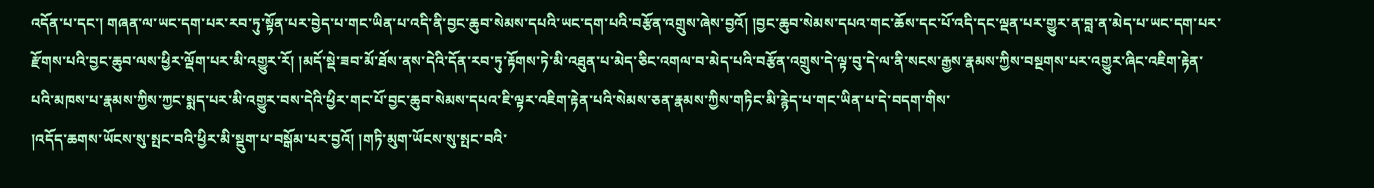འདོན་པ་དང་། གཞན་ལ་ཡང་དག་པར་རབ་ཏུ་སྟོན་པར་བྱེད་པ་གང་ཡིན་པ་འདི་ནི་བྱང་ཆུབ་སེམས་དཔའི་ཡང་དག་པའི་བརྩོན་འགྲུས་ཞེས་བྱའོ། །བྱང་ཆུབ་སེམས་དཔའ་གང་ཆོས་དང་པོ་འདི་དང་ལྡན་པར་གྱུར་ན་བླ་ན་མེད་པ་ཡང་དག་པར་རྫོགས་པའི་བྱང་ཆུབ་ལས་ཕྱིར་ལྡོག་པར་མི་འགྱུར་རོ། །མདོ་སྡེ་ཟབ་མོ་ཐོས་ནས་དེའི་དོན་རབ་ཏུ་རྟོགས་ཏེ་མི་འཐུན་པ་མེད་ཅིང་འགལ་བ་མེད་པའི་བརྩོན་འགྲུས་དེ་ལྟ་བུ་དེ་ལ་ནི་སངས་རྒྱས་རྣམས་ཀྱིས་བསྔགས་པར་འགྱུར་ཞིང་འཇིག་རྟེན་པའི་མཁས་པ་རྣམས་ཀྱིས་ཀྱང་སྨད་པར་མི་འགྱུར་བས་དེའི་ཕྱིར་གང་པོ་བྱང་ཆུབ་སེམས་དཔའ་ཇི་ལྟར་འཇིག་རྟེན་པའི་སེམས་ཅན་རྣམས་ཀྱིས་གཏིང་མི་རྙེད་པ་གང་ཡིན་པ་དེ་བདག་གིས་
།འདོད་ཆགས་ཡོངས་སུ་སྤང་བའི་ཕྱིར་མི་སྡུག་པ་བསྒོམ་པར་བྱའོ། །གཏི་མུག་ཡོངས་སུ་སྤང་བའི་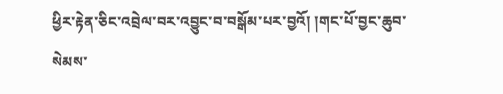ཕྱིར་རྟེན་ཅིང་འབྲེལ་བར་འབྱུང་བ་བསྒོམ་པར་བྱའོ། །གང་པོ་བྱང་ཆུབ་སེམས་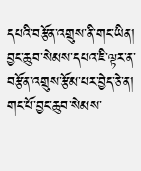དཔའི་བརྩོན་འགྲུས་ནི་གང་ཡིན། བྱང་ཆུབ་སེམས་དཔའ་ཇི་ལྟར་ན་བརྩོན་འགྲུས་རྩོམ་པར་བྱེད་ཅེ་ན། གང་པོ་བྱང་ཆུབ་སེམས་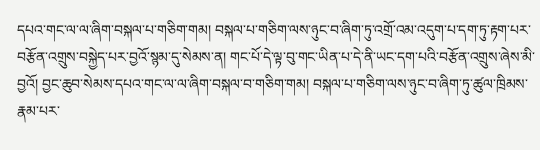དཔའ་གང་ལ་ལ་ཞིག་བསྐལ་པ་གཅིག་གམ། བསྐལ་པ་གཅིག་ལས་ཉུང་བ་ཞིག་ཏུ་འགྲོ་འམ་འདུག་པ་དག་ཏུ་རྟག་པར་བརྩོན་འགྲུས་བསྐྱེད་པར་བྱའོ་སྙམ་དུ་སེམས་ན། གང་པོ་དེ་ལྟ་བུ་གང་ཡིན་པ་དེ་ནི་ཡང་དག་པའི་བརྩོན་འགྲུས་ཞེས་མི་བྱའོ། བྱང་ཆུབ་སེམས་དཔའ་གང་ལ་ལ་ཞིག་བསྐལ་བ་གཅིག་གམ། བསྐལ་པ་གཅིག་ལས་ཉུང་བ་ཞིག་ཏུ་ཚུལ་ཁྲིམས་རྣམ་པར་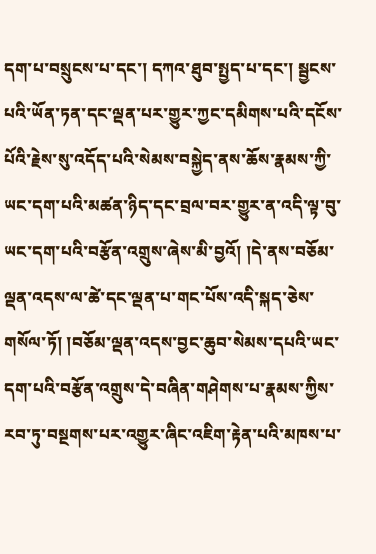དག་པ་བསྲུངས་པ་དང་། དཀའ་ཐུབ་སྤྱད་པ་དང་། སྦྱངས་པའི་ཡོན་ཏན་དང་ལྡན་པར་གྱུར་ཀྱང་དམིགས་པའི་དངོས་པོའི་རྗེས་སུ་འདོད་པའི་སེམས་བསྐྱེད་ནས་ཆོས་རྣམས་ཀྱི་ཡང་དག་པའི་མཚན་ཉིད་དང་བྲལ་བར་གྱུར་ན་འདི་ལྟ་བུ་ཡང་དག་པའི་བརྩོན་འགྲུས་ཞེས་མི་བྱའོ། །དེ་ནས་བཅོམ་ལྡན་འདས་ལ་ཚེ་དང་ལྡན་པ་གང་པོས་འདི་སྐད་ཅེས་གསོལ་ཏོ། །བཅོམ་ལྡན་འདས་བྱང་ཆུབ་སེམས་དཔའི་ཡང་དག་པའི་བརྩོན་འགྲུས་དེ་བཞིན་གཤེགས་པ་རྣམས་ཀྱིས་རབ་ཏུ་བསྔགས་པར་འགྱུར་ཞིང་འཇིག་རྟེན་པའི་མཁས་པ་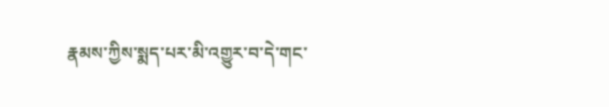རྣམས་ཀྱིས་སྨད་པར་མི་འགྱུར་བ་དེ་གང་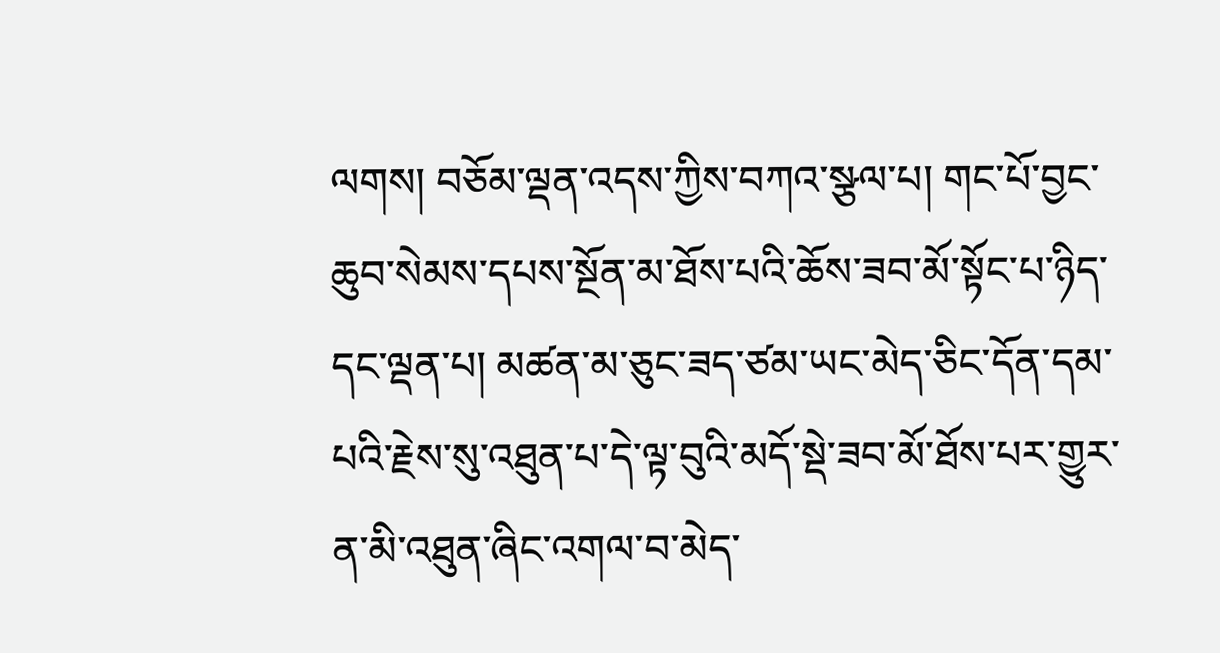ལགས། བཅོམ་ལྡན་འདས་ཀྱིས་བཀའ་སྩལ་པ། གང་པོ་བྱང་ཆུབ་སེམས་དཔས་སྔོན་མ་ཐོས་པའི་ཆོས་ཟབ་མོ་སྟོང་པ་ཉིད་དང་ལྡན་པ། མཚན་མ་ཅུང་ཟད་ཙམ་ཡང་མེད་ཅིང་དོན་དམ་པའི་རྗེས་སུ་འཐུན་པ་དེ་ལྟ་བུའི་མདོ་སྡེ་ཟབ་མོ་ཐོས་པར་གྱུར་ན་མི་འཐུན་ཞིང་འགལ་བ་མེད་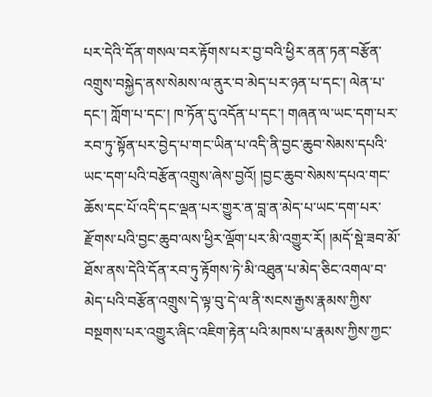པར་དེའི་དོན་གསལ་བར་རྟོགས་པར་བྱ་བའི་ཕྱིར་ནན་ཏན་བརྩོན་འགྲུས་བསྐྱེད་ནས་སེམས་ལ་ནུར་བ་མེད་པར་ཉན་པ་དང་། ལེན་པ་དང་། ཀློག་པ་དང་། ཁ་ཏོན་དུ་འདོན་པ་དང་། གཞན་ལ་ཡང་དག་པར་རབ་ཏུ་སྟོན་པར་བྱེད་པ་གང་ཡིན་པ་འདི་ནི་བྱང་ཆུབ་སེམས་དཔའི་ཡང་དག་པའི་བརྩོན་འགྲུས་ཞེས་བྱའོ། །བྱང་ཆུབ་སེམས་དཔའ་གང་ཆོས་དང་པོ་འདི་དང་ལྡན་པར་གྱུར་ན་བླ་ན་མེད་པ་ཡང་དག་པར་རྫོགས་པའི་བྱང་ཆུབ་ལས་ཕྱིར་ལྡོག་པར་མི་འགྱུར་རོ། །མདོ་སྡེ་ཟབ་མོ་ཐོས་ནས་དེའི་དོན་རབ་ཏུ་རྟོགས་ཏེ་མི་འཐུན་པ་མེད་ཅིང་འགལ་བ་མེད་པའི་བརྩོན་འགྲུས་དེ་ལྟ་བུ་དེ་ལ་ནི་སངས་རྒྱས་རྣམས་ཀྱིས་བསྔགས་པར་འགྱུར་ཞིང་འཇིག་རྟེན་པའི་མཁས་པ་རྣམས་ཀྱིས་ཀྱང་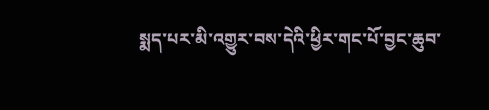སྨད་པར་མི་འགྱུར་བས་དེའི་ཕྱིར་གང་པོ་བྱང་ཆུབ་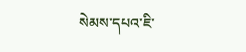སེམས་དཔའ་ཇི་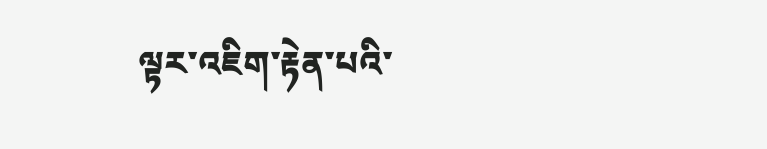ལྟར་འཇིག་རྟེན་པའི་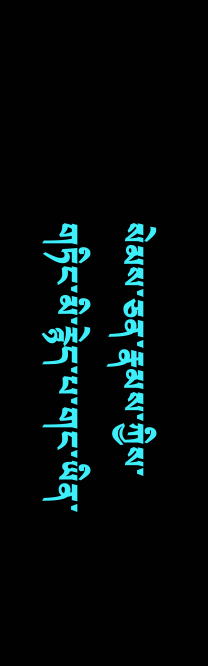སེམས་ཅན་རྣམས་ཀྱིས་གཏིང་མི་རྙེད་པ་གང་ཡིན་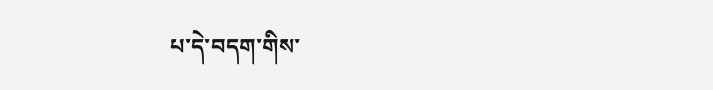པ་དེ་བདག་གིས་